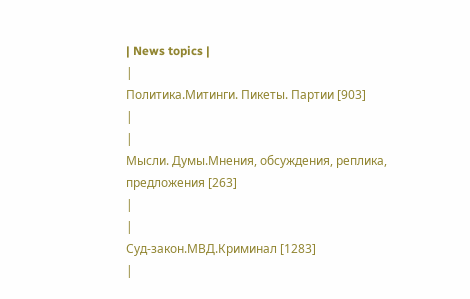| News topics |
|
Политика.Митинги. Пикеты. Партии [903]
|
|
Мысли. Думы.Мнения, обсуждения, реплика, предложения [263]
|
|
Суд-закон.МВД.Криминал [1283]
|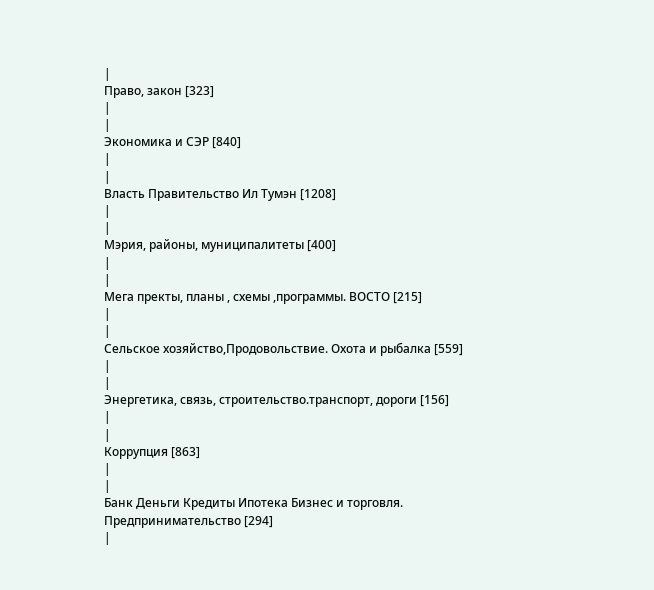|
Право, закон [323]
|
|
Экономика и СЭР [840]
|
|
Власть Правительство Ил Тумэн [1208]
|
|
Мэрия, районы, муниципалитеты [400]
|
|
Мега пректы, планы , схемы ,программы. ВОСТО [215]
|
|
Сельское хозяйство,Продовольствие. Охота и рыбалка [559]
|
|
Энергетика, связь, строительство.транспорт, дороги [156]
|
|
Коррупция [863]
|
|
Банк Деньги Кредиты Ипотека Бизнес и торговля. Предпринимательство [294]
|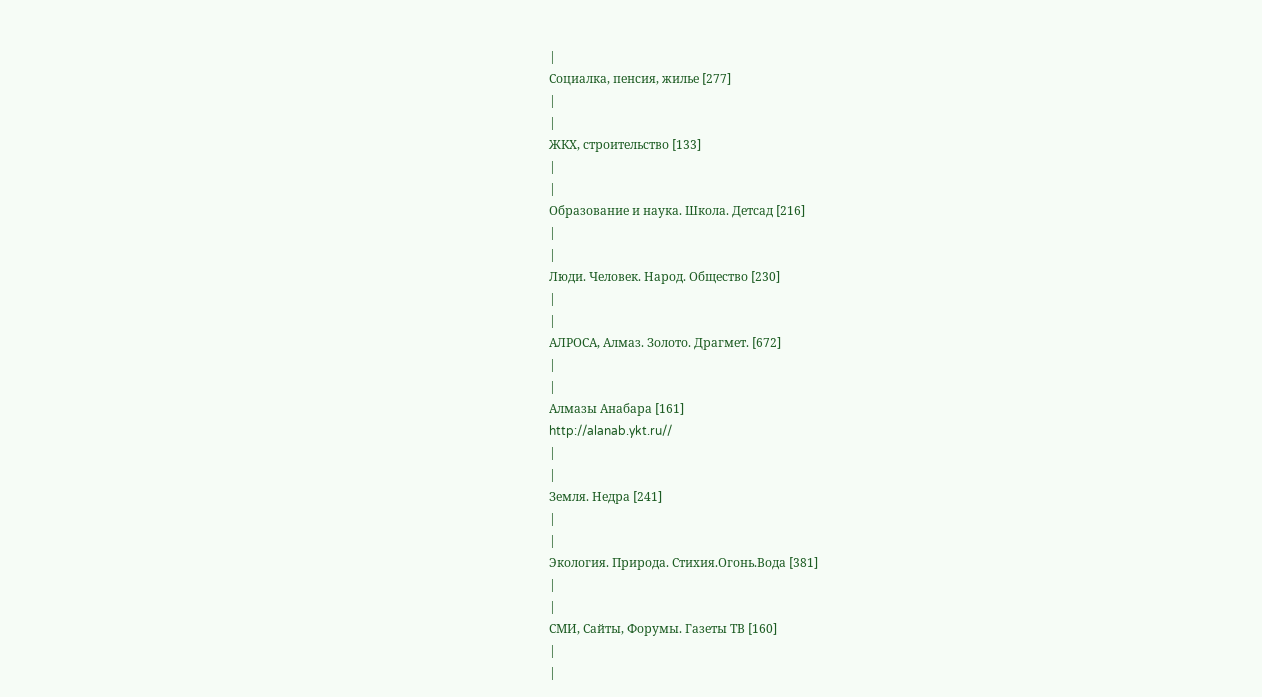|
Социалка, пенсия, жилье [277]
|
|
ЖКХ, строительство [133]
|
|
Образование и наука. Школа. Детсад [216]
|
|
Люди. Человек. Народ. Общество [230]
|
|
АЛРОСА, Алмаз. Золото. Драгмет. [672]
|
|
Алмазы Анабара [161]
http://alanab.ykt.ru//
|
|
Земля. Недра [241]
|
|
Экология. Природа. Стихия.Огонь.Вода [381]
|
|
СМИ, Сайты, Форумы. Газеты ТВ [160]
|
|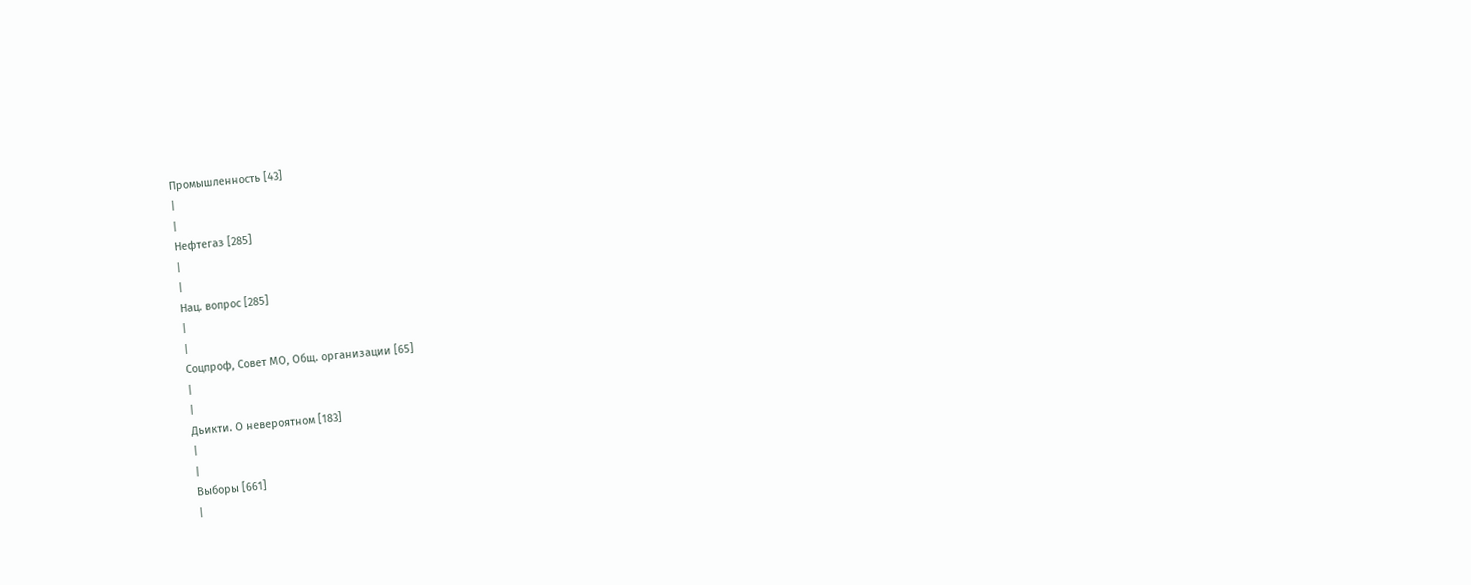Промышленность [43]
|
|
Нефтегаз [285]
|
|
Нац. вопрос [285]
|
|
Соцпроф, Совет МО, Общ. организации [65]
|
|
Дьикти. О невероятном [183]
|
|
Выборы [661]
|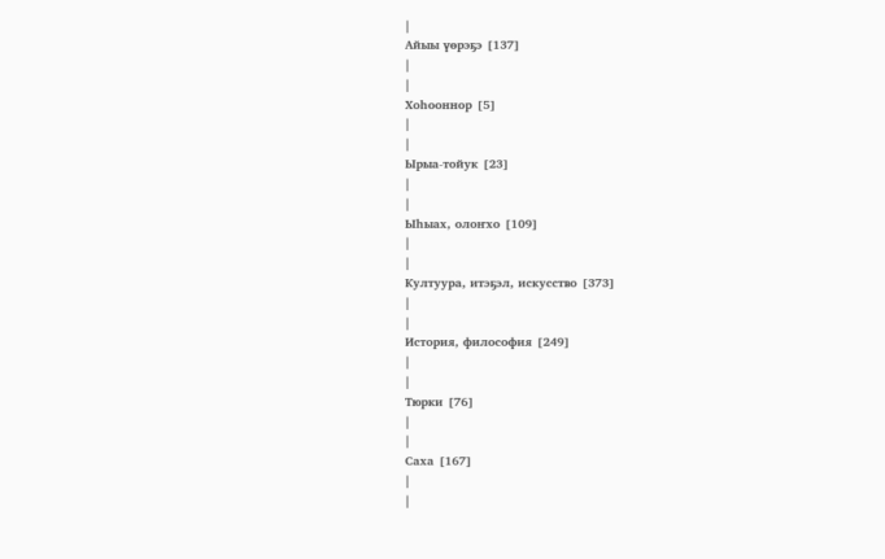|
Айыы үөрэҕэ [137]
|
|
Хоһооннор [5]
|
|
Ырыа-тойук [23]
|
|
Ыһыах, олоҥхо [109]
|
|
Култуура, итэҕэл, искусство [373]
|
|
История, философия [249]
|
|
Тюрки [76]
|
|
Саха [167]
|
|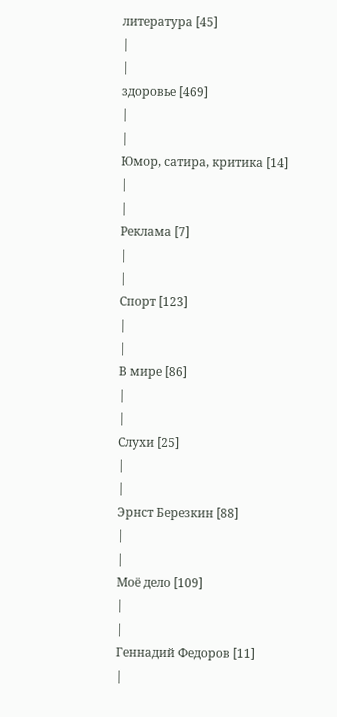литература [45]
|
|
здоровье [469]
|
|
Юмор, сатира, критика [14]
|
|
Реклама [7]
|
|
Спорт [123]
|
|
В мире [86]
|
|
Слухи [25]
|
|
Эрнст Березкин [88]
|
|
Моё дело [109]
|
|
Геннадий Федоров [11]
|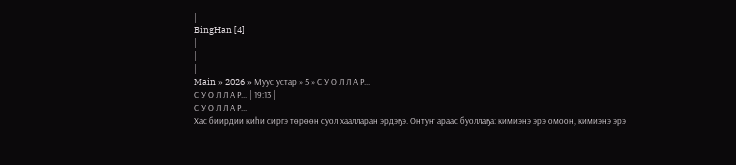|
BingHan [4]
|
|
|
Main » 2026 » Муус устар » 5 » С У О Л Л А Р...
С У О Л Л А Р... | 19:13 |
С У О Л Л А Р...
Хас биирдии киһи сиргэ төрөөн суол хаалларан эрдэҕэ. Онтуҥ араас буоллаҕа: кимиэнэ эрэ омоон, кимиэнэ эрэ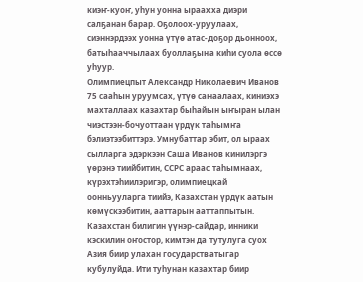киэҥ-куоҥ, уһун уонна ыраахха диэри салҕанан барар. Оҕолоох-уруулаах, сиэннэрдээх уонна үтүө атас-доҕор дьонноох, батыһааччылаах буоллаҕына киһи суола өссө уһуур.
Олимпиецпыт Александр Николаевич Иванов 75 сааһын уруумсах, үтүө санаалаах, киниэхэ махталлаах казахтар быһайын ыҥыран ылан чиэстээн-бочуоттаан үрдүк таһымҥа бэлиэтээбиттэрэ. Умнубаттар эбит, ол ыраах сылларга эдэркээн Саша Иванов кинилэргэ үөрэнэ тиийбитин, ССРС араас таһымнаах, күрэхтэһиилэригэр, олимпиецкай оонньууларга тиийэ, Казахстан үрдүк аатын көмүскээбитин, ааттарын ааттаппытын. Казахстан билигин үүнэр-сайдар, инники кэскилин оҥостор, кимтэн да тутулуга суох Азия биир улахан государстватыгар кубулуйда. Ити туһунан казахтар биир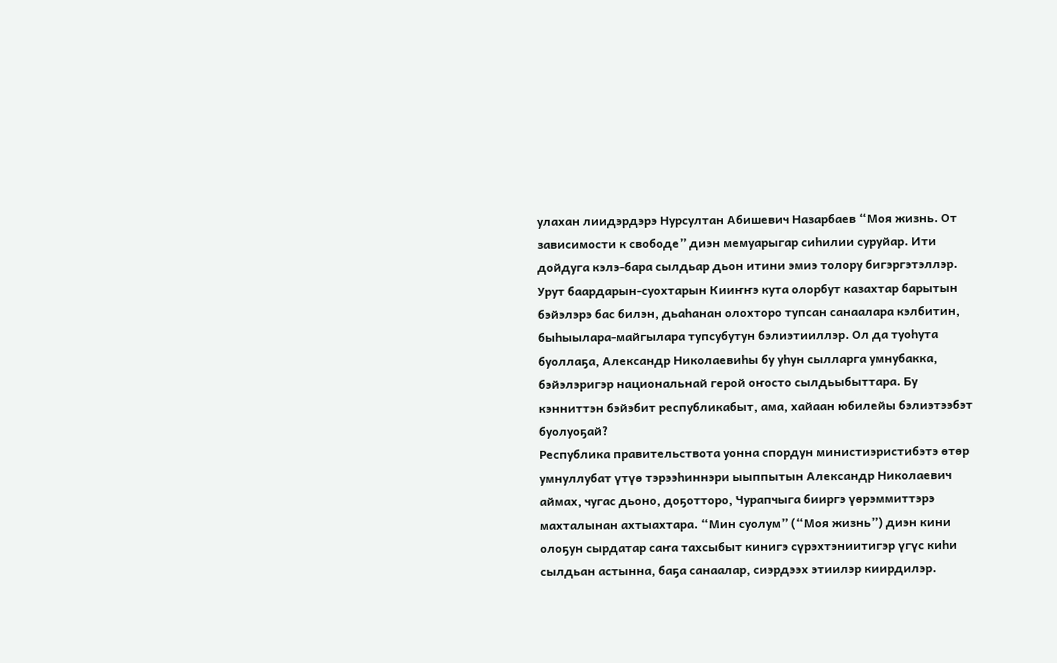улахан лиидэрдэрэ Нурсултан Абишевич Назарбаев “Моя жизнь. От зависимости к свободе” диэн мемуарыгар сиһилии суруйар. Ити дойдуга кэлэ-бара сылдьар дьон итини эмиэ толору бигэргэтэллэр. Урут баардарын-суохтарын Кииҥҥэ кута олорбут казахтар барытын бэйэлэрэ бас билэн, дьаһанан олохторо тупсан санаалара кэлбитин, быһыылара-майгылара тупсубутун бэлиэтииллэр. Ол да туоһута буоллаҕа, Александр Николаевиһы бу уһун сылларга умнубакка, бэйэлэригэр национальнай герой оҥосто сылдьыбыттара. Бу кэнниттэн бэйэбит республикабыт, ама, хайаан юбилейы бэлиэтээбэт буолуоҕай?
Республика правительствота уонна спордун министиэристибэтэ өтөр умнуллубат үтүө тэрээһиннэри ыыппытын Александр Николаевич аймах, чугас дьоно, доҕотторо, Чурапчыга бииргэ үөрэммиттэрэ махталынан ахтыахтара. “Мин суолум” (“Моя жизнь”) диэн кини олоҕун сырдатар саҥа тахсыбыт кинигэ сүрэхтэниитигэр үгүс киһи сылдьан астынна, баҕа санаалар, сиэрдээх этиилэр киирдилэр.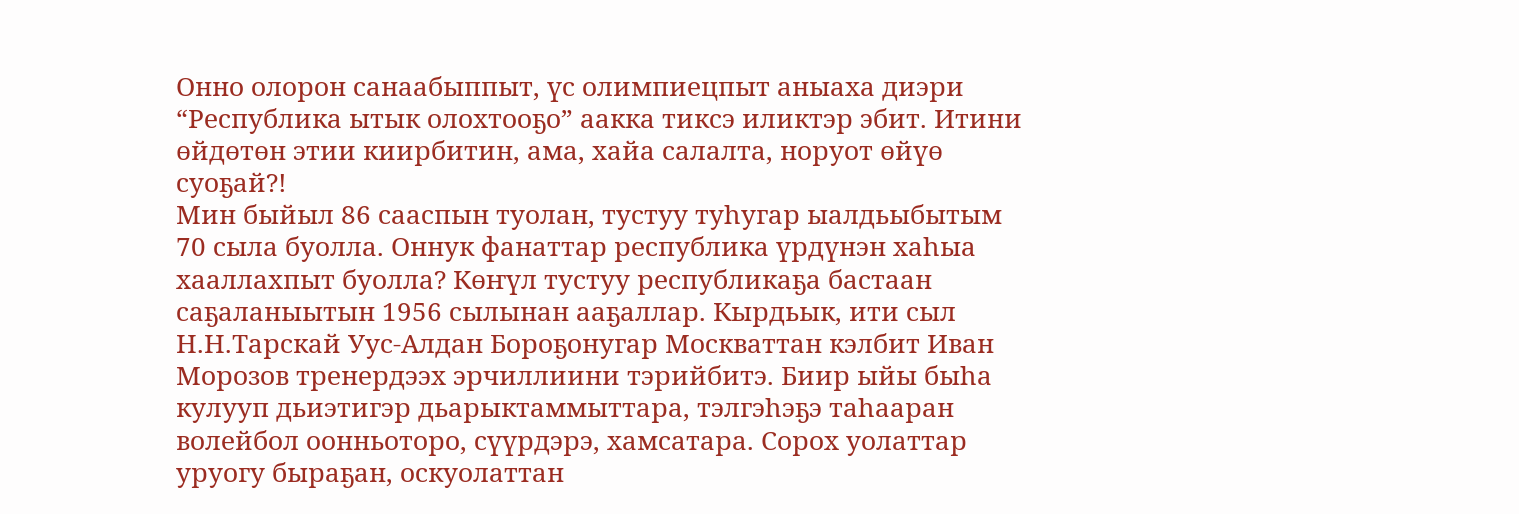Онно олорон санаабыппыт, үс олимпиецпыт аныаха диэри “Республика ытык олохтооҕо” аакка тиксэ иликтэр эбит. Итини өйдөтөн этии киирбитин, ама, хайа салалта, норуот өйүө суоҕай?!
Мин быйыл 86 сааспын туолан, тустуу туһугар ыалдьыбытым 70 сыла буолла. Оннук фанаттар республика үрдүнэн хаһыа хааллахпыт буолла? Көҥүл тустуу республикаҕа бастаан саҕаланыытын 1956 сылынан ааҕаллар. Кырдьык, ити сыл Н.Н.Тарскай Уус-Алдан Бороҕонугар Москваттан кэлбит Иван Морозов тренердээх эрчиллиини тэрийбитэ. Биир ыйы быһа кулууп дьиэтигэр дьарыктаммыттара, тэлгэһэҕэ таһааран волейбол оонньоторо, сүүрдэрэ, хамсатара. Сорох уолаттар уруогу быраҕан, оскуолаттан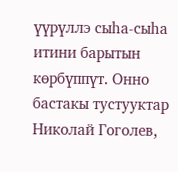үүрүллэ сыһа-сыһа итини барытын көрбүппүт. Онно бастакы тустууктар Николай Гоголев,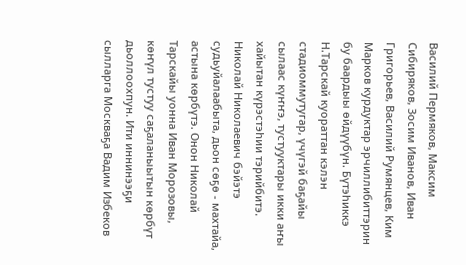Василий Пермяков, Максим Сибиряков, Зосим Иванов, Иван Григорьев, Василий Румянцев, Ким Марков курдуктар эрчиллибиттэрин бу баардыы өйдүүбүн. Бүтэһиккэ Н.Тарскай куораттан кэлэн стадиоммутугар, үчүгэй баҕайы сылаас күҥҥэ, тустууктары икки аҥы хайытан күрэстэһии тэрийбитэ. Николай Николаевич бэйэтэ судьуйалаабыта, дьон сөҕө - махтайа, астына көрбүтэ. Онон Николай Тарскайы уонна Иван Морозовы, көҥүл тустуу саҕаланыытын көрбүт дьоллоохпун. Ити иннинээҕи сылларга Москваҕа Вадим Избеков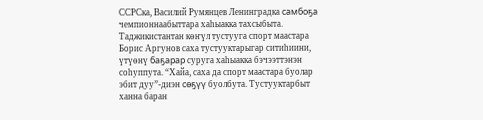ССРСка, Василий Румянцев Ленинградка самбоҕа чемпионнаабыттара хаһыакка тахсыбыта. Таджикистантан көҥүл тустууга спорт маастара Борис Аргунов саха тустууктарыгар ситиһиини, үтүөнү баҕарар суруга хаһыакка бэчээттэнэн соһуппута. “Хайа, саха да спорт маастара буолар эбит дуу”-диэн сөҕүү буолбута. Тустууктарбыт ханна баран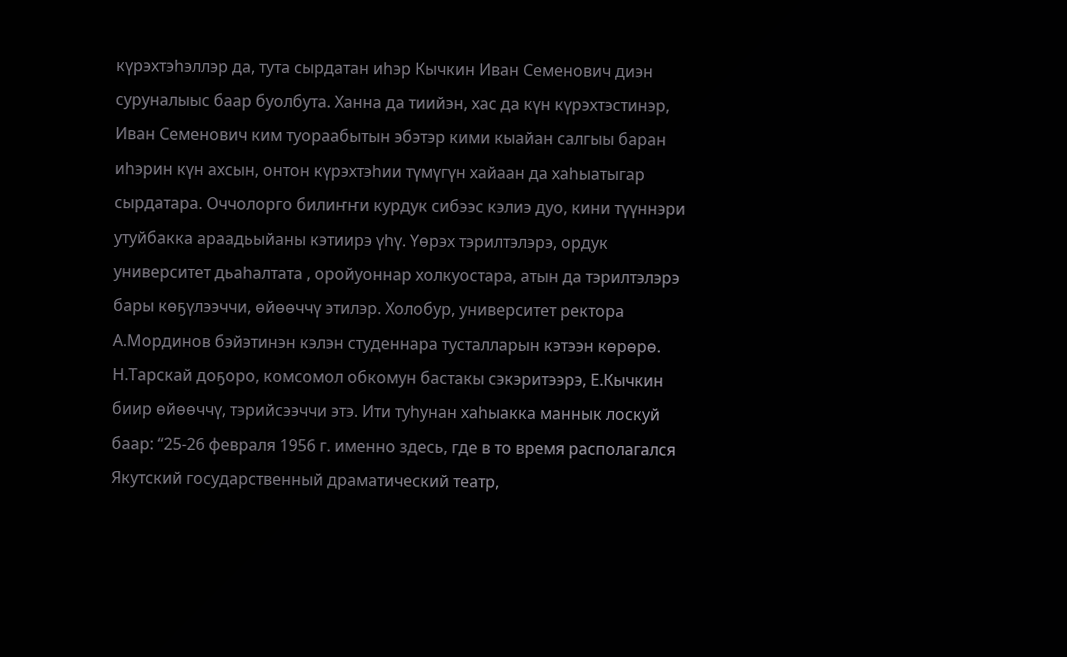күрэхтэһэллэр да, тута сырдатан иһэр Кычкин Иван Семенович диэн суруналыыс баар буолбута. Ханна да тиийэн, хас да күн күрэхтэстинэр, Иван Семенович ким туораабытын эбэтэр кими кыайан салгыы баран иһэрин күн ахсын, онтон күрэхтэһии түмүгүн хайаан да хаһыатыгар сырдатара. Оччолорго билиҥҥи курдук сибээс кэлиэ дуо, кини түүннэри утуйбакка араадьыйаны кэтиирэ үһү. Үөрэх тэрилтэлэрэ, ордук университет дьаһалтата , оройуоннар холкуостара, атын да тэрилтэлэрэ бары көҕүлээччи, өйөөччү этилэр. Холобур, университет ректора А.Мординов бэйэтинэн кэлэн студеннара тусталларын кэтээн көрөрө. Н.Тарскай доҕоро, комсомол обкомун бастакы сэкэритээрэ, Е.Кычкин биир өйөөччү, тэрийсээччи этэ. Ити туһунан хаһыакка маннык лоскуй баар: “25-26 февраля 1956 г. именно здесь, где в то время располагался Якутский государственный драматический театр,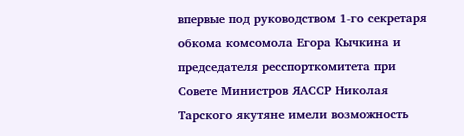впервые под руководством 1-го секретаря обкома комсомола Егора Кычкина и председателя ресспорткомитета при Совете Министров ЯАССР Николая Тарского якутяне имели возможность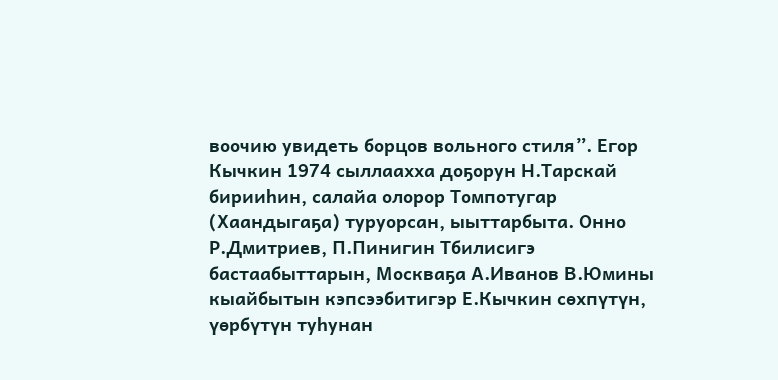воочию увидеть борцов вольного стиля”. Егор Кычкин 1974 сыллаахха доҕорун Н.Тарскай бирииһин, салайа олорор Томпотугар (Хаандыгаҕа) туруорсан, ыыттарбыта. Онно Р.Дмитриев, П.Пинигин Тбилисигэ бастаабыттарын, Москваҕа А.Иванов В.Юмины кыайбытын кэпсээбитигэр Е.Кычкин сөхпүтүн, үөрбүтүн туһунан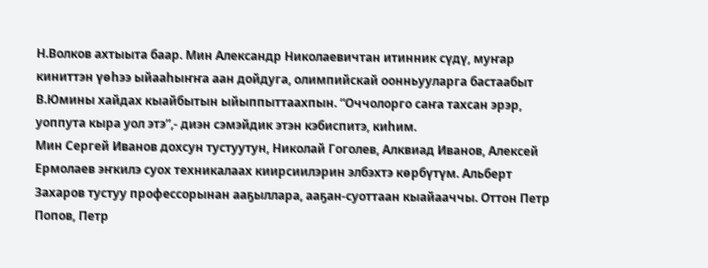Н.Волков ахтыыта баар. Мин Александр Николаевичтан итинник сүдү, муҥар киниттэн үөһээ ыйааһыҥҥа аан дойдуга, олимпийскай оонньууларга бастаабыт В.Юмины хайдах кыайбытын ыйыппыттаахпын. “Оччолорго саҥа тахсан эрэр, уоппута кыра уол этэ”,- диэн сэмэйдик этэн кэбиспитэ, киһим.
Мин Сергей Иванов дохсун тустуутун, Николай Гоголев, Алквиад Иванов, Алексей Ермолаев эҥкилэ суох техникалаах киирсиилэрин элбэхтэ көрбүтүм. Альберт Захаров тустуу профессорынан ааҕыллара, ааҕан-суоттаан кыайааччы. Оттон Петр Попов, Петр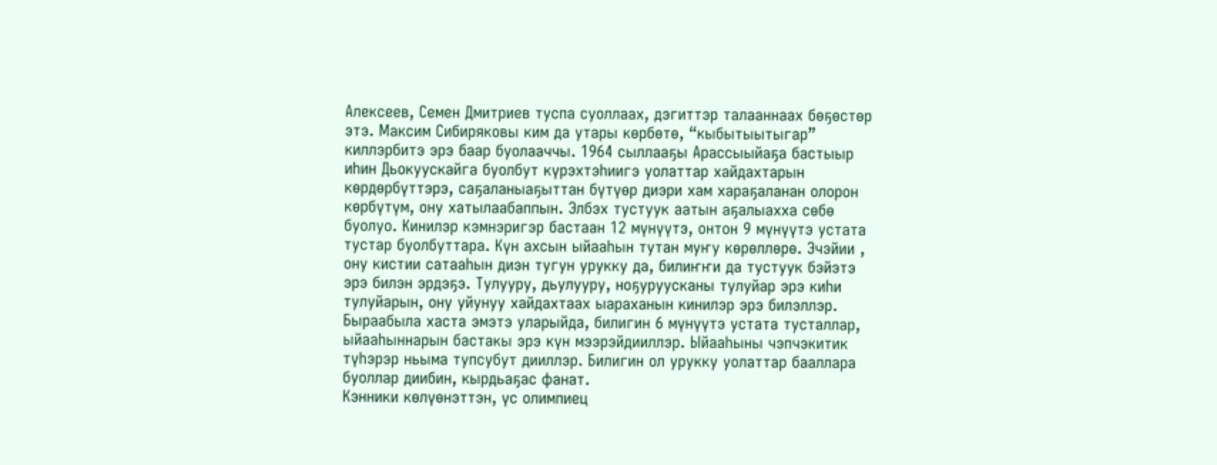Алексеев, Семен Дмитриев туспа суоллаах, дэгиттэр талааннаах бөҕөстөр этэ. Максим Сибиряковы ким да утары көрбөтө, “кыбытыытыгар” киллэрбитэ эрэ баар буолааччы. 1964 сыллааҕы Арассыыйаҕа бастыыр иһин Дьокуускайга буолбут күрэхтэһиигэ уолаттар хайдахтарын көрдөрбүттэрэ, саҕаланыаҕыттан бүтүөр диэри хам хараҕаланан олорон көрбүтүм, ону хатылаабаппын. Элбэх тустуук аатын аҕалыахха сөбө буолуо. Кинилэр кэмнэригэр бастаан 12 мүнүүтэ, онтон 9 мүнүүтэ устата тустар буолбуттара. Күн ахсын ыйааһын тутан муҥу көрөллөрө. Эчэйии , ону кистии сатааһын диэн тугун урукку да, билиҥҥи да тустуук бэйэтэ эрэ билэн эрдэҕэ. Тулууру, дьулууру, ноҕуруусканы тулуйар эрэ киһи тулуйарын, ону уйунуу хайдахтаах ыараханын кинилэр эрэ билэллэр.
Быраабыла хаста эмэтэ уларыйда, билигин 6 мүнүүтэ устата тусталлар, ыйааһыннарын бастакы эрэ күн мээрэйдииллэр. Ыйааһыны чэпчэкитик түһэрэр ньыма тупсубут дииллэр. Билигин ол урукку уолаттар бааллара буоллар диибин, кырдьаҕас фанат.
Кэнники көлүөнэттэн, үс олимпиец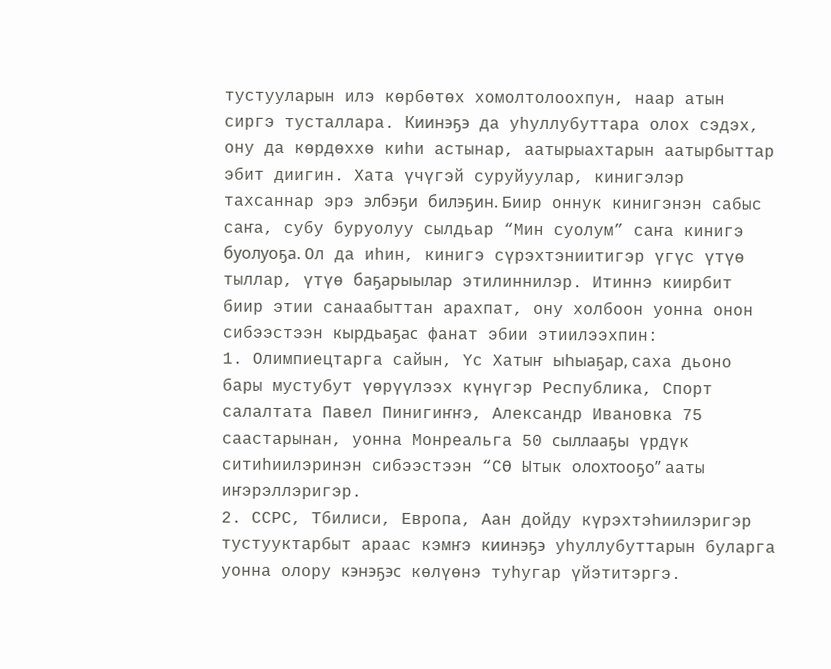тустууларын илэ көрбөтөх хомолтолоохпун, наар атын сиргэ тусталлара. Киинэҕэ да уһуллубуттара олох сэдэх, ону да көрдөххө киһи астынар, аатырыахтарын аатырбыттар эбит диигин. Хата үчүгэй суруйуулар, кинигэлэр тахсаннар эрэ элбэҕи билэҕин. Биир оннук кинигэнэн сабыс саҥа, субу буруолуу сылдьар “Мин суолум” саҥа кинигэ буолуоҕа. Ол да иһин, кинигэ сүрэхтэниитигэр үгүс үтүө тыллар, үтүө баҕарыылар этилиннилэр. Итиннэ киирбит биир этии санаабыттан арахпат, ону холбоон уонна онон сибээстээн кырдьаҕас фанат эбии этиилээхпин:
1. Олимпиецтарга сайын, Үс Хатыҥ ыһыаҕар, саха дьоно бары мустубут үөрүүлээх күнүгэр Республика, Спорт салалтата Павел Пинигиҥҥэ, Александр Ивановка 75 саастарынан, уонна Монреальга 50 сыллааҕы үрдүк ситиһиилэринэн сибээстээн “СӨ Ытык олохтооҕо” ааты иҥэрэллэригэр.
2. ССРС, Тбилиси, Европа, Аан дойду күрэхтэһиилэригэр тустууктарбыт араас кэмҥэ киинэҕэ уһуллубуттарын буларга уонна олору кэнэҕэс көлүөнэ туһугар үйэтитэргэ.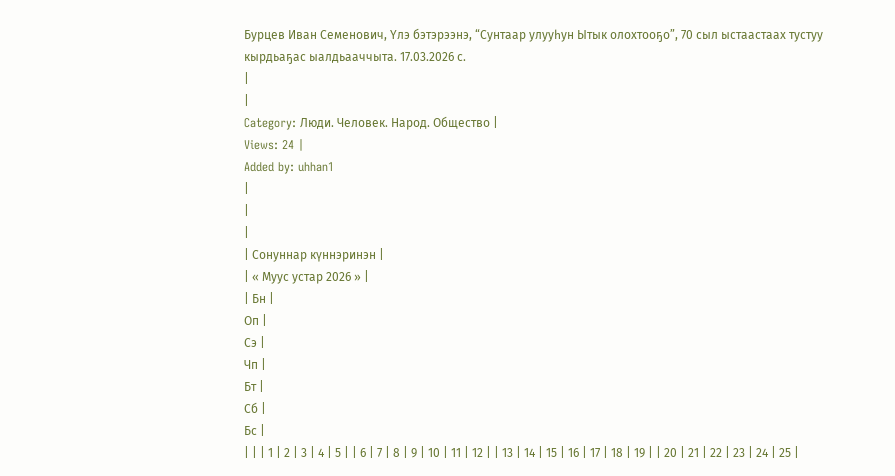Бурцев Иван Семенович, Үлэ бэтэрээнэ, “Сунтаар улууһун Ытык олохтооҕо”, 70 сыл ыстаастаах тустуу кырдьаҕас ыалдьааччыта. 17.03.2026 с.
|
|
Category: Люди. Человек. Народ. Общество |
Views: 24 |
Added by: uhhan1
|
|
|
| Сонуннар күннэринэн |
| « Муус устар 2026 » |
| Бн |
Оп |
Сэ |
Чп |
Бт |
Сб |
Бс |
| | | 1 | 2 | 3 | 4 | 5 | | 6 | 7 | 8 | 9 | 10 | 11 | 12 | | 13 | 14 | 15 | 16 | 17 | 18 | 19 | | 20 | 21 | 22 | 23 | 24 | 25 |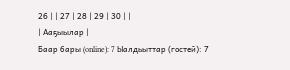26 | | 27 | 28 | 29 | 30 | |
| Ааҕыылар |
Баар бары (online): 7 Ыалдьыттар (гостей): 7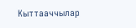Кыттааччылар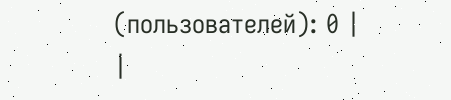(пользователей): 0 |
|